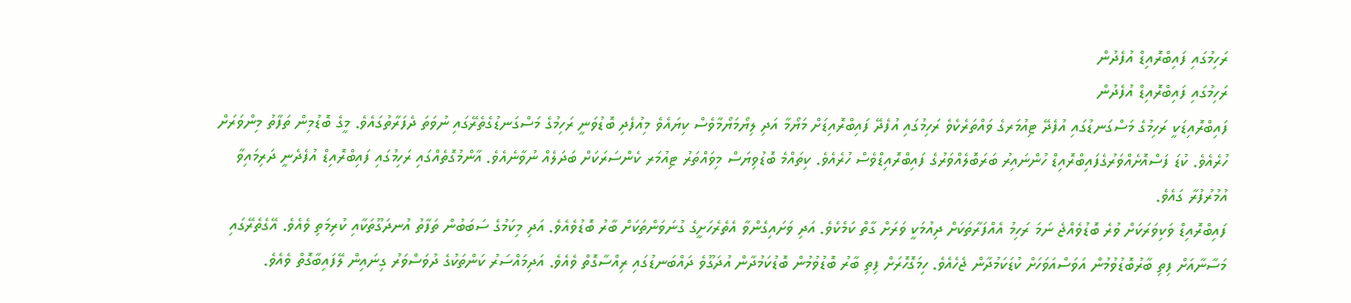ރަހިމުގައި ފައިބްރޮއިޑް އުފެދުން
ރަހިމުގައި ފައިބްރޮއިޑް އުފެދުން
ފައިބްރޮއިޑަކީ ރަހިމުގެ މަސްގަނޑުގައި އުފެދޭ ޓިއުމަރގެ ވައްތަރެކެވެ ރަހިމުގައި އުފެދޭ ފައިބްރޮއިޑަށް މަޔޯމާ އަދި ލިޔޯމަޔޯމާވެސް ކިޔައެވެ މިއުފެދި ބޮޑުވަނީ ރަހިމުގެ މަސްގަނޑުގެތެރޭގައި ނުވަތަ ދެފަރާތުގައެވެ. މީގެ ބޮޑުމިން ތަފާތު މިންވަރަށް ހުރެއެވެ. ކުޑަ ފަސްއޮށެއްވަރުގެފައިބްރޮއިޑް ހުންނައިރު ބަރަބޮލެއްވަރުގެ ފައިބްރޮއިޑްވެސް ހުރެއެވެ. ކިތައްމެ ބޮޑުވިޔަސް މިވައްތަރު ޓިއުމަރ ކެންސަރަކަށް ބަދަލެއް ނުވާނެއެވެ. އާންމުގޮތެއްގައި ރަހިމުގައި ފައިބްރޮއިޑް އުފެދެނީ ދަރިމައިވާ އުމުރުފުރާ ގައެވެ.
ފައިބްރޮއިޑް ވަކިވަރަކަށް ވުރެ ބޮޑުވެއްޖެ ނަމަ ރަހިމު އެއްފަރާތަކަށް ދިއުމަކީ ވަރަށް ގާތް ކަމެކެވެ. އަދި ވަށައިގެންވާ އެތެރެހަށީގެ ގުނަވަންތަކަށް ބާރު ބޮޑުވެއެވެ. އަދި މިކަމުގެ ސަބަބުން ތަފާތު އުނދަގޫތަކާއި ކުރިމަތި ވެއެވެ. އޭގެތެރޭގައި މަސާނާއަށް ފިތި ބާރުބޮޑުވުމުން އަވަސްއަވަހަށް ކުޑަކަމުދާން ޖެހެއެވެ. ހިމަގޮހޮރަށް ފިތި ބާރު ބޮޑުވުމުން ބޮޑުކަމުދާން އުދަގޫވެ ދައްބަނޑުގައި ރިއްސާގޮތް ވެއެވެ. އަދިމައްސަރު ކަންތަކުގެ ދުވަސްވަރު ގިނައިން ލޭފައިބާގޮތް ވެއެވެ.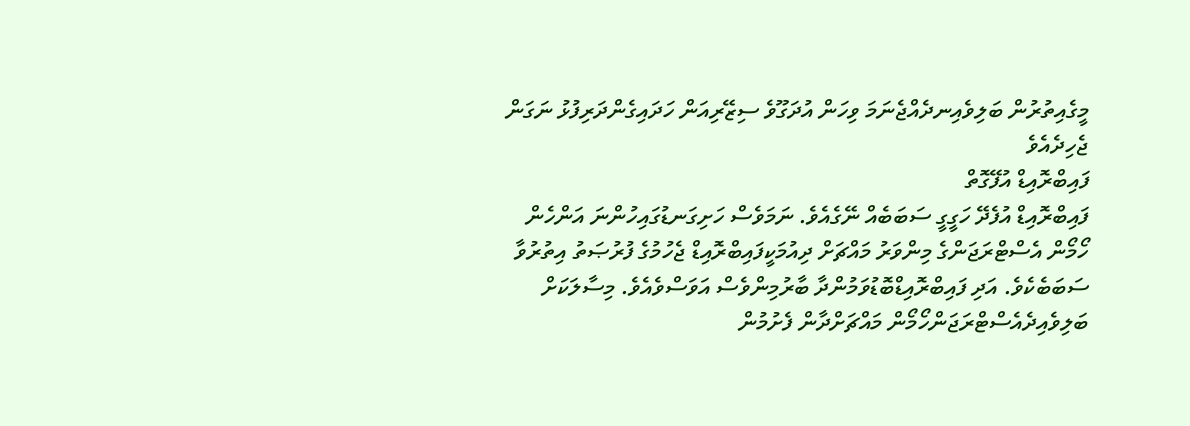މީގެއިތުރުން ބަލިވެއިނދެއްޖެނަމަ ވިހަން އުދަގޫވެ ސިޒޭރިއަން ހަދައިގެންދަރިފުޅު ނަގަން ޖެހިދެއެވެ
ފައިބްރޮއިޑް އުފޭގޮތް
ފައިބްރޮއިޑް އުފެދޭ ހަގީގީ ސަބަބެއް ނޭގެއެވެ. ނަމަވެސް ހަށިގަނޑުގައިހުންނަ އަންހެން ހޯމޯން އެސްޓްރަޖަންގެ މިންވަރު މައްޗަށް ދިއުމަކީފައިބްރޮއިޑް ޖެހުމުގެ ފުރުޞަތު އިތުރުވާ ސަބަބެކެވެ. އަދި ފައިބްރޮއިޑްބޮޑުވަމުންދާ ބާރުމިންވެސް އަވަސްވެއެވެ. މިސާލަކަށް ބަލިވެއިދެއެސްޓްރަޖަންހޯމޯން މައްޗަށްދާން ފެށުމުން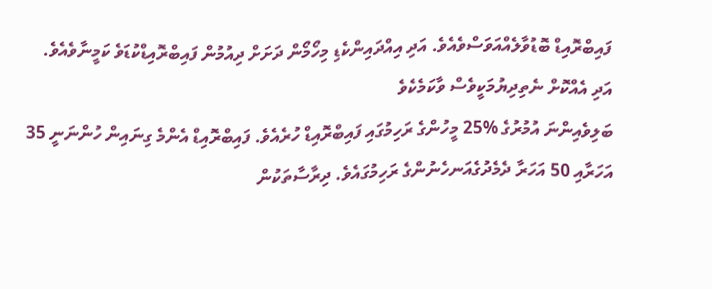ފައިބްރޮއިޑް ބޮޑުވާލެއްއަވަސްވެއެވެ. އަދި އިއްދައިންކެޑި މިހޯމޯން ދަށަށް ދިއުމުން ފައިބްރޮއިޑްކުޑަވެ ކަމީނާވެއެވެ. އަދި އެއްކޮށް ނެތިދިޔުމަކީވެސް ވާކަމެކެވެ
ބަލިވެއިންނަ އުމުރުގެ %25 މީހުންގެ ރަހިމުގައި ފައިބްރޮއިޑް ހުރެއެވެ. ފައިބްރޮއިޑް އެންމެ ގިނައިން ހުންނަނީ 35 އަހަރާއި 50 އަހަރާ ދެމެދުގެއަނހެނުންގެ ރަހިމުގައެވެ. ދިރާސާތަކުން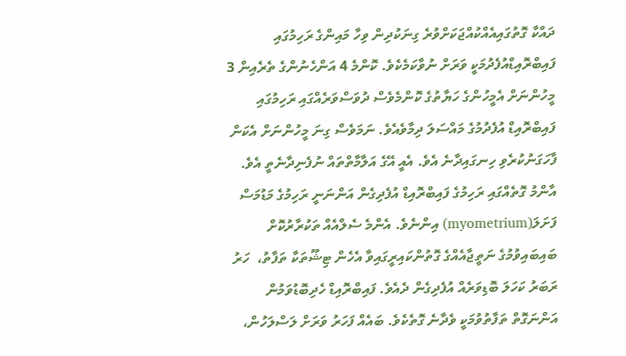ދައްކާ ގޮތުގައިއެއްކުއްޖަކަށްވުރެ ގިނަކުދިން ވިހާ މައިންގެ ރަހިމުގައި ފައިބްރޮއިޑްއުފެދުމަކީ ވަރަށް ނުވާކަމެކެވެ. ކޮންމެ 4 އަންހެނުންގެ ތެރެއިން 3 މީހުންނަށް އެމީހުންގެ ހަޔާތުގެ ކޮންމެވެސް ދުވަސްވަރެއްގައި ރަހިމުގައި ފައިބްރޮއިޑް އުފެދުމުގެ މައްސަލަ ދިމާވެއެވެ. ނަމަވެސް ގިނަ މީހުންނަށް އެކަން ފާހަގަނުކުރެވި ހިނގައިދާނެ އެވެ. އެއީ އޭގެ އަލާމާތްތައް ނުފެނިދާނެތީ އެވެ.
އާންމު ގޮތެއްގައި ރަހިމުގެ ފައިބްރޮއިޑް އުފެދިގެން އަންނަނީ ރަހިމުގެ މަޑުމަސް ފަށަލަ(myometrium) އިންނެވެ. އެންމެ ސެލްއެއް ތަކުރާރުކޮށް ބައިބައިވުމުގެ ނަތީޖާއެއްގެ ގޮތުންކައިރީގައިވާ އެހެން ޓިޝޫތަކާ ތަފާތު،  ހަރު ރަބަރު ކަހަލަ ބޮޑިވަރެއް އުފެދިގެން ދެއެވެ. ފައިބްރޮއިޑް ހެދިބޮޑުވަމުން އަންނަގޮތް ތަފާތުވުމަކީ ވެދާނެ ގޮތެކެވެ. ބައެއް ފަހަރު ވަރަށް ލަސްލަހުން،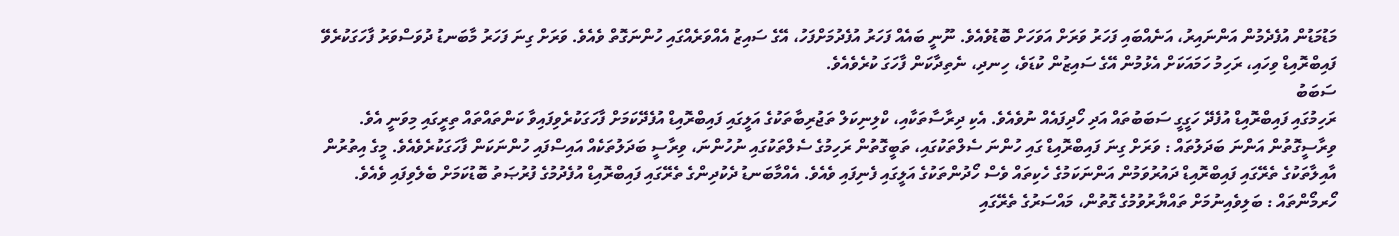މަޑުމަޑުން އުފެދެމުން އަންނައިރު، އަނެއްބައި ފަހަރު ވަރަށް އަވަހަށް ބޮޑުވެއެވެ. ނޫނީ ބައެއް ފަހަރު އުފެދުމަށްފަހު، އޭގެ ސައިޒު އެއްވަރެއްގައި ހުންނަގޮތް ވެއެވެ. ވަރަށް ގިނަ ފަހަރު މާބަނޑު ދުވަސްވަރު ފާހަގަކުރެވޭ ފައިބްރޮއިޑް ވިހައި، ރަހިމު ހަމައަކަށް އެޅުމުން އޭގެ ސައިޒުން ކުޑަވެ، ހިނދި، ނެތިދާކަން ފާހަގަ ކުރެވެއެވެ.
ސަބަބު
ރަހިމުގައި ފައިބްރޮއިޑް އުފެދޭ ހަގީގީ ސަބަބުތައް އަދި ހޯދިފައެއް ނުވެއެވެ. އެކި ދިރާސާތަކާއި، ކްލިނިކަލް ތަޖުރިބާތަކުގެ އަލީގައި ފައިބްރޮއިޑް އުފެދޭކަމަށް ފާހަގަކުރެވިފައިވާ ކަންތައްތައް ތިރީގައި މިވަނީ އެވެ.
ވިރާސީގޮތުން އަންނަ ބަދަލުތައް : ވަރަށް ގިނަ ފައިބްރޮއިޑް ގައި ހުންނަ ސެލްތަކުގައި، ތަބީގޮތުން ރަހިމުގެ ސެލްތަކުގައި ނުހުންނަ، ވިރާސީ ބަދަލުތަކެއް އައިސްފައި ހުންނަކަން ފާހަގަކުރެވެއެވެ. މީގެ އިތުރުން އާއިލާތަކުގެ ތެރޭގައި ފައިބްރޮއިޑް ދައުރުވަމުން އަންނަކަމުގެ ހެކިތައް ވެސް ހޯދުންތަކުގެ އަލީގައި ފެނިފައި ވެއެވެ. އެއްމާބަނޑު ދެކުދިންގެ ތެރޭގައި ފައިބްރޮއިޑް އުފެދުމުގެ ފުރުޞަތު ބޮޑުކަމަށް ބެލެވިފައި ވެއެވެ.
ހޯރމޯންތައް : ބަލިވެއިނުމަށް ތައްޔާރުވުމުގެ ގޮތުން، މައްސަރުގެ ތެރޭގައި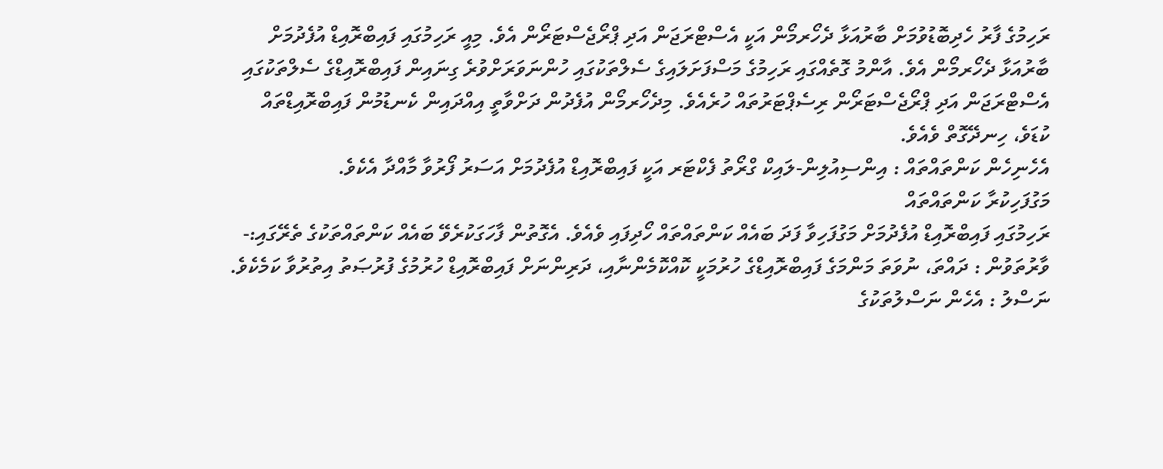ރަހިމުގެ ފާރު ހެދިބޮޑުވުމަށް ބާރުއަޅާ ދެހޯރމޯން އަކީ އެސްޓްރަޖަން އަދި ޕްރޯޖެސްޓަރޯން އެވެ. މިއީ ރަހިމުގައި ފައިބްރޮއިޑް އުފެދުމަށް ބާރުއަޅާ ދެހޯރމޯން އެވެ. އާންމު ގޮތެއްގައި ރަހިމުގެ މަސްފަށަލައިގެ ސެލްތަކުގައި ހުންނަވަރަށްވުރެ ގިނައިން ފައިބްރޮއިޑްގެ ސެލްތަކުގައި އެސްޓްރަޖަން އަދި ޕްރޯޖެސްޓަރޯން ރިސެޕްޓަރުތައް ހުރެއެވެ. މިދެހޯރމޯން އުފެދުން ދަށްވާތީ އިއްދައިން ކެނޑުމުން ފައިބްރޮއިޑްތައް ކުޑަވެ، ހިނދޭގޮތް ވެއެވެ.
އެހެނިހެން ކަންތައްތައް : އިންސިއުލިން-ލައިކް ގްރޯތު ފެކްޓަރ އަކީ ފައިބްރޮއިޑް އުފެދުމަށް އަސަރު ފޯރުވާ މާއްދާ އެކެވެ.
މަގުފަހިކުރާ ކަންތައްތައް
ރަހިމުގައި ފައިބްރޮއިޑް އުފެދުމަށް މަގުފަހިވާ ފަދަ ބައެއް ކަންތައްތައް ހޯދިފައި ވެއެވެ. އެގޮތުން ފާހަގަކުރެވޭ ބައެއް ކަންތައްތަކުގެ ތެރޭގައި:-
ވާރުތަވުން : ދައްތަ، ނުވަތަ މަންމަގެ ފައިބްރޮއިޑްގެ ހުރުމަކީ ކޮއްކޮމެންނާއި، ދަރިންނަށް ފައިބްރޮއިޑް ހުރުމުގެ ފުރުޞަތު އިތުރުވާ ކަމެކެވެ.
ނަސްލު : އެހެން ނަސްލުތަކުގެ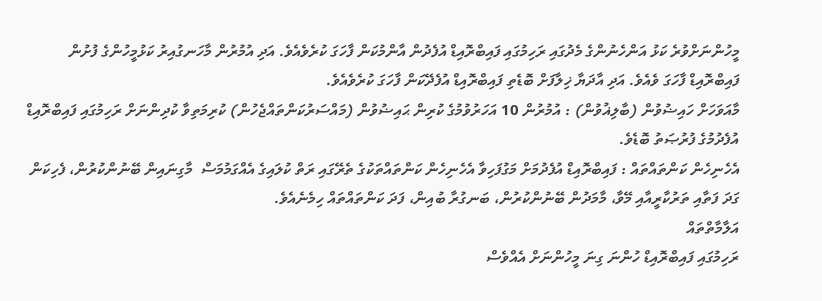މީހުންނަށްވުރެ ކަޅު އަންހެނުންގެ މެދުގައި ރަހިމުގައި ފައިބްރޮއިޑް އުފެދުން އާންމުކަން ފާހަގަ ކުރެވެއެވެ. އަދި އުމުރުން މާހަނގުއިރު ކަޅުމީހުންގެ ފުށުން ފައިބްރޮއިޑް ފާހަގަ ވެއެވެ. އަދި އާދަޔާ ޚިލާފަށް ބޮޑެތި ފައިބްރޮއިޑް އުފެދޭކަން ފާހަގަ ކުރެވެއެވެ.
މާއަވަހަށް ހައިޟުވުން (ބާލިޣުވުން) : އުމުރުން 10 އަހަރުވުމުގެ ކުރިން ޙައިޟުވުން (މައްސަރުކަންތައްޖެހުން) ކުރިމަތިވާ ކުދިންނަށް ރަހިމުގައި ފައިބްރޮއިޑް އުފެދުމުގެ ފުރުޞަތު ބޮޑެވެ.
އެހެނިހެން ކަންތައްތައް : ފައިބްރޮއިޑް އުފެދުމަށް މަގުފަހިވާ އެހެނިހެން ކަންތައްތަކުގެ ތެރޭގައި ރަތް ކުލައިގެ އެއްގަމުމަސް  މާގިނައިން ބޭނުންކުރުން، ފެހިކަން ގަދަ ފަތާއި ތަރުކާރީއާއި މޭވާ، މާމަދުން ބޭނުންކުރުން، ބަނގުރާ ބުއިން، ފަދަ ކަންތައްތައް ހިމެނެއެވެ.
އަލާމާތްތައް
ރަހިމުގައި ފައިބްރޮއިޑް ހުންނަ ގިނަ މީހުންނަށް އެއްވެސް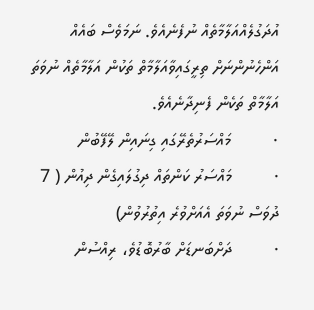އުދަގުލެއްއަލާމާތެއް ނުފެނެއެވެ. ނަމަވެސް ބައެއް އަންހެނުންނަށް ތިރީގައިވާއަލާމާތް ތަކުން އަލާމާތެއް ނުވަތަ އަލާމާތް ތަކެން ފެނިދާނެއެވެ.
·         މައްސަރުތެރޭގައި ގިނައިން ލޭފޭބުން
·         މައްސަރު ކަންތައް ދިގުލައިގެން ދިއުން ( 7 ދުވަސް ނުވަތަ އެއަށްވުރެ އިތުރުވުން)
·         ދަށްބަނޑަށް ބާރުބޮޑުވެ، ރިއްސުން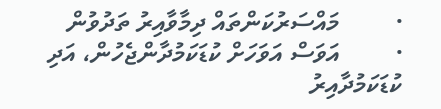·         މައްސަރުކަންތައް ދިމާވާއިރު ތަދުވުން
·         އަވަސް އަވަހަށް ކުޑަކަމުދާންޖެހުން، އަދި ކުޑަކަމުދާއިރު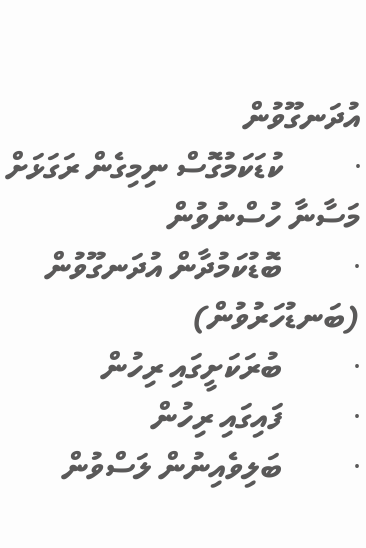އުދަނގޫވުން
·         ކުޑަކަމުގޮސް ނިމިގެން ރަގަޅަށް މަސާނާ ހުސްނުވުން
·         ބޮޑުކަމުދާން އުދަނގޫވުން (ބަނޑުހަރުވުން)
·         ބުރަކަށީގައި ރިހުން
·         ފައިގައި ރިހުން
·         ބަލިވެއިނުން ލަސްވުން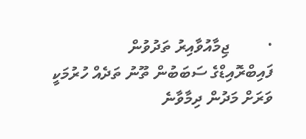·         ޖިމާއުވާއިރު ތަދުވުން
ފައިބްރޮއިޑްގެ ސަބަބުން ތޫނު ތަދެއް ހުރުމަކީ ވަރަށް މަދުން ދިމާވާނެ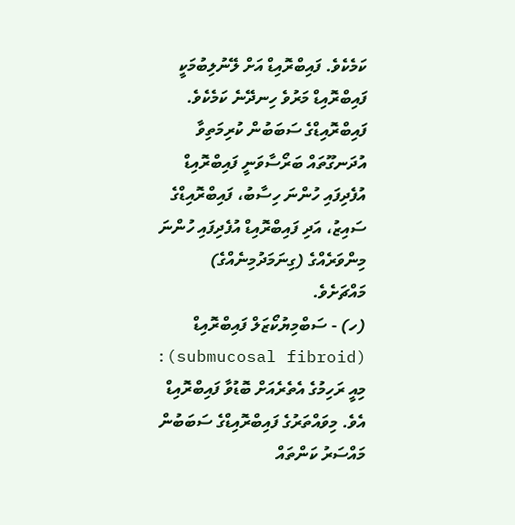ކަމެކެވެ. ފައިބްރޮއިޑް އަށް ލޭނުލިބުމަކީ ފައިބްރޮއިޑް މަރުވެ ހިނދޭނެ ކަމެކެވެ. ފައިބްރޮއިޑްގެ ސަބަބުން ކުރިމަތިވާ އުދަނގޫތައް ބަރޯސާވަނީ ފައިބްރޮއިޑް އުފެދިފައި ހުންނަ ހިސާބު، ފައިބްރޮއިޑްގެ ސައިޒު، އަދި ފައިބްރޮއިޑް އުފެދިފައި ހުންނަ މިންވަރެއްގެ (ގިނަމަދުމިނެއްގެ) މައްޗަށެވެ.
(ހ) - ސަބްމިޔުކޯޒަލް ފައިބްރޮއިޑް (submucosal fibroid): މިއީ ރަހިމުގެ އެތެރެއަށް ބޮޑުވާ ފައިބްރޮއިޑް އެވެ. މިވައްތަރުގެ ފައިބްރޮއިޑްގެ ސަބަބުން މައްސަރު ކަންތައް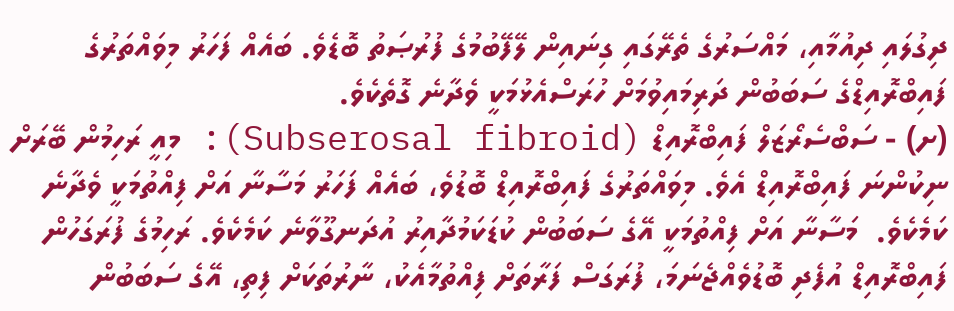ދިގުލައި ދިއުމާއި، މައްސަރުގެ ތެރޭގައި ގިނައިން ލޭފޭބުމުގެ ފުރުޞަތު ބޮޑެވެ. ބައެއް ފަހަރު މިވައްތަރުގެ ފައިބްރޮއިޑްގެ ސަބަބުން ދަރިމައިވުމަށް ހުރަސްއެޅުމަކީ ވެދާނެ ގޮތެކެވެ.
(ށ) - ސަބްސެރޯޒަލް ފައިބްރޮއިޑް (Subserosal fibroid): މިއީ ރަހިމުން ބޭރަށް ނިކުންނަ ފައިބްރޮއިޑް އެވެ. މިވައްތަރުގެ ފައިބްރޮއިޑް ބޮޑުވެ، ބައެއް ފަހަރު މަސާނާ އަށް ފިއްތުމަކީ ވެދާނެ ކަމެކެވެ.  މަސާނާ އަށް ފިއްތުމަކީ އޭގެ ސަބަބުން ކުޑަކަމުދާއިރު އުދަނގޫވާނެ ކަމެކެވެ. ރަހިމުގެ ފުރަގަހުން ފައިބްރޮއިޑް އުފެދި ބޮޑުވެއްޖެނަމަ، ފުރަގަސް ފަރާތަށް ފިއްތުމާއެކު، ނާރުތަކަށް ފިތި، އޭގެ ސަބަބުން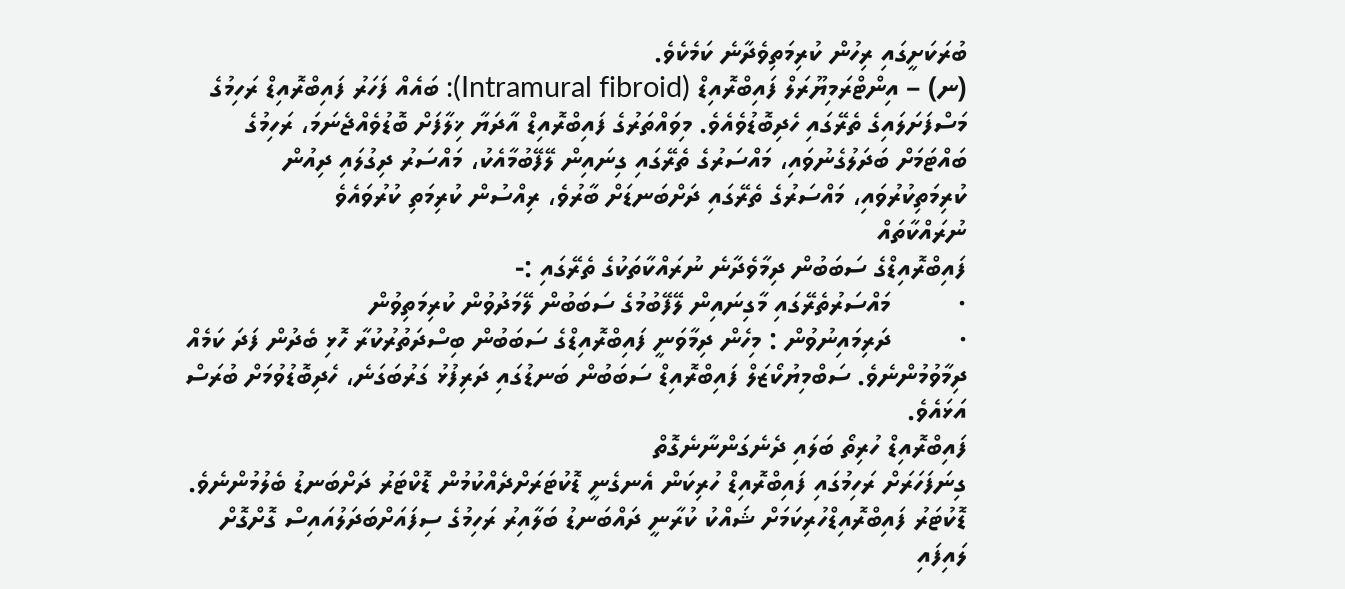ބުރަކަށީގައި ރިހުން ކުރިމަތިވެދާނެ ކަމެކެވެ.
(ނ) – އިންޓްރަމިޔޫރަލް ފައިބްރޮއިޑް (Intramural fibroid): ބައެއް ފަހަރު ފައިބްރޮއިޑް ރަހިމުގެ މަސްފަށަލައިގެ ތެރޭގައި ހެދިބޮޑުވެއެވެ. މިވައްތަރުގެ ފައިބްރޮއިޑް އާދަޔާ ޚިލާފަށް ބޮޑުވެއްޖެނަމަ، ރަހިމުގެ ބައްޓަމަށް ބަދަލުގެނުވައި، މައްސަރުގެ ތެރޭގައި ގިނައިން ލޭފޭބުމާއެކު، މައްސަރު ދިގުލައި ދިއުން ކުރިމަތިކުރުވައި، މައްސަރުގެ ތެރޭގައި ދަށްބަނޑަށް ބާރުވެ، ރިއްސުން ކުރިމަތި ކުރުވައެވެ
ނުރައްކާތައް
ފައިބްރޮއިޑްގެ ސަބަބުން ދިމާވެދާނެ ނުރައްކާތަކުގެ ތެރޭގައި :-
·         މައްސަރުތެރޭގައި މާގިނައިން ލޭފޭބުމުގެ ސަބަބުން ލޭމަދުވުން ކުރިމަތިވުން
·         ދަރިމައިނުވުން : މިހެން ދިމާވަނީ ފައިބްރޮއިޑްގެ ސަބަބުން ބިސްދަތުރުކުރާ ހޮޅި ބެދުން ފަދަ ކަމެއް ދިމާވުމުންނެވެ. ސަބްމިޔުކޯޒަލް ފައިބްރޮއިޑް ސަބަބުން ބަނޑުގައި ދަރިފުޅު ގަރުބަގަނެ، ހެދިބޮޑުވުމަށް ބުރަސް އަޅައެވެ.
ފައިބްރޮއިޑް ހުރިތޯ ބަލައި ދެނެގަންނާނެގޮތް
ގިނަފަހަރަށް ރަހިމުގައި ފައިބްރޮއިޑް ހުރިކަން އެނގެނީ ޑޮކުޓަރަށްދެއްކުމުން ޑޮކްޓަރު ދަށްބަނޑު ބެލުމުންނެވެ. ޑޮކުޓަރު ފައިބްރޮއިޑްހުރިކަމަށް ޝައްކު ކުރާނީ ދައްބަނޑު ބަލާއިރު ރަހިމުގެ ސިފައަށްބަދަލުއައިސް ގޮށްގޮށް ލައިފައި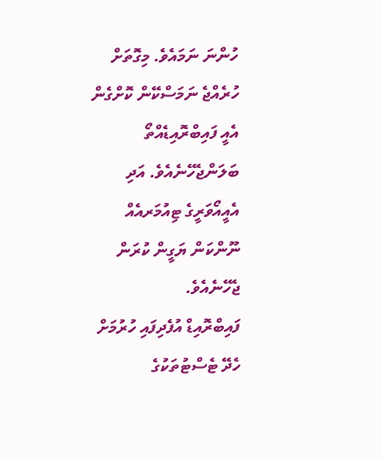ހުންނަ ނަމައެވެ. މިގޮތަށް ހުރެއްޖެ ނަމަސްކޭން ކޮށްގެން އެއީ ފައިބްރޮއިޑެއްތޯ ބަލަންޖެހޭނެއެވެ. އަދި އެއީއޯވަރީގެ ޓިއުމަރއެއް ނޫންކަން ޔަގީން ކުރަން ޖެހޭނެއެވެ.
ފައިބްރޮއިޑް އުފެދިފައި ހުރުމަށް ހެދޭ ޓެސްޓުތަކުގެ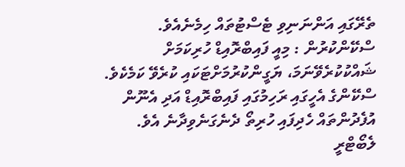ތެރޭގައި އަންނަނިވި ޓެސްޓުތައް ހިމެނެއެވެ.
ސްކޭންކުރުން : މިއީ ފައިބްރޮއިޑް ހުރިކަމަށް ޝައްކުކުރެވޭނަމަ، ޔަގީންކުރުމަށްޓަކައި ކުރެވޭ ކަމެކެވެ. ސްކޭންގެ އެހީގައި ރަހިމުގައި ފައިބްރޮއިޑް އަދި އެނޫން އުފެދުންތައް ހެދިފައި ހުރިތޯ ދެނެގަނެވިދާނެ އެވެ.
ލެބޯޓްރީ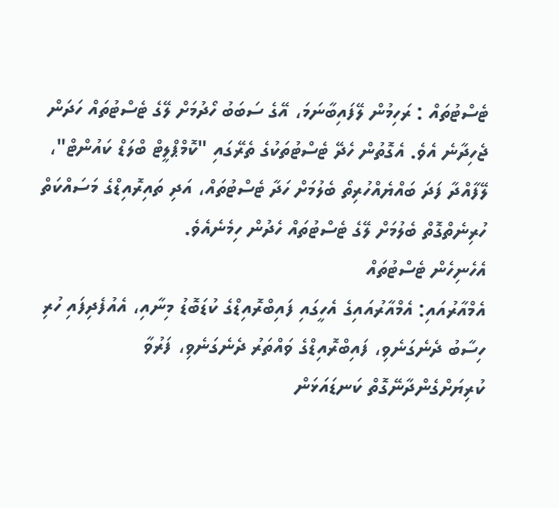ޓެސްޓުތައް : ރަހިމުން ލޭފައިބާނަމަ، އޭގެ ސަބަބު ހޯދުމަށް ލޭގެ ޓެސްޓުތައް ހަދަން ޖެހިދާނެ އެވެ. އެގޮތުން ހެދޭ ޓެސްޓުތަކުގެ ތެރޭގައި "ކޮމްޕްލީޓް ބްލަޑް ކައުންޓް"، ލޭފާއްދާ ފަދަ ބައްޔެއްހުރިތޯ ބެލުމަށް ހަދާ ޓެސްޓުތައް، އަދި ތައިރޮއިޑްގެ މަސައްކަތް ހުރިނެތްގޮތް ބެލުމަށް ލޭގެ ޓެސްޓުތައް ހެދުން ހިމެނެއެވެ.
އެހެނިހެން ޓެސްޓުތައް
އެމްއާރުއައި: އެމްއާރުއައިގެ އެހީގައި ފައިބްރޮއިޑްގެ ކުޑަބޮޑު މިނާއި، އެއުފެދިފައި ހުރި ހިސާބު ދެނެގަނެވި، ފައިބްރޮއިޑްގެ ވައްތަރު ދެނެގަނެވި، ފަރުވާ ކުރިޔަށްގެންދާނޭގޮތް ކަނޑައަޅަން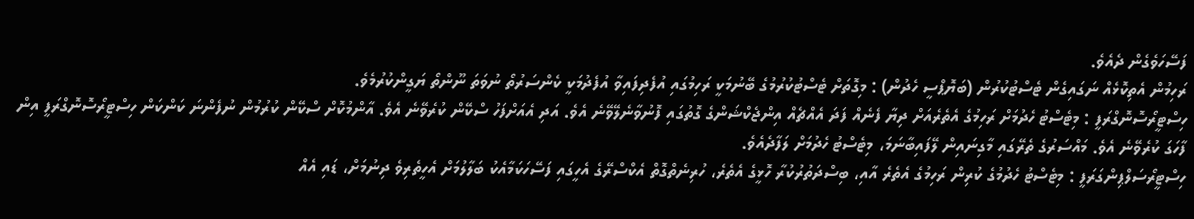ފަސޭހަވެގެން ދެއެވެ.
ރަހިމުން އެތިކޮޅެއް ނަގައިގެން ޓެސްޓުކުރުން (ބަޔޮޕްސީ ހެދުން) : މިގޮތަށް ޓެސްޓުކުރުމުގެ ބޭނުމަކީ ރަހިމުގައި އުފެދިފައިވާ އުފެދުމަކީ ކެންސަރުތޯ ނުވަތަ ނޫންތޯ ޔަގީންކުރުމެވެ.
ހިސްޓީރޯސޮނޮގްރަފީ : މިޓެސްޓު ހެދުމަށް ރަހިމުގެ އެތެރެއަށް ދިޔާ ފެނެއް ފަދަ އެއްޗެއް އިންޖެކްޝަންގެ ގޮތުގައި ފޮނުވާނެލޭވޭނެ އެވެ. އަދި އެއަށްފަހު ސްކޭން ކުރެވޭނެ އެވެ. އާންމުކޮށް ސްކޭން ކުރުމުން ނުފެންނަ ކަންކަން ހިސްޓީރޯސޮނޮގްރަފީ އިން ފާހަގަ ކުރެވޭނެ އެވެ. މައްސަރުގެ ތެރޭގައި މާގިނައިން ލޭފައިބާނަމަ، މިޓެސްޓު ހެދުމަށް ލަފާދެއެވެ.
ހިސްޓީރޯސަލްޕިންގަރަފީ : މިޓެސްޓު ހެދުމުގެ ކުރިން ރަހިމުގެ އެތެރެ އާއި، ބިސްދަތުރުކުރާ ހޮޅީގެ އެތެރެ، ހުރިނެތްގޮތް އެކްސްރޭގެ އެހީގައި ފަސޭހަކަމާއެކު ބަލާލުމަށް އެހީތެރިވެ ދިނުމަށް، ޑައި އެއް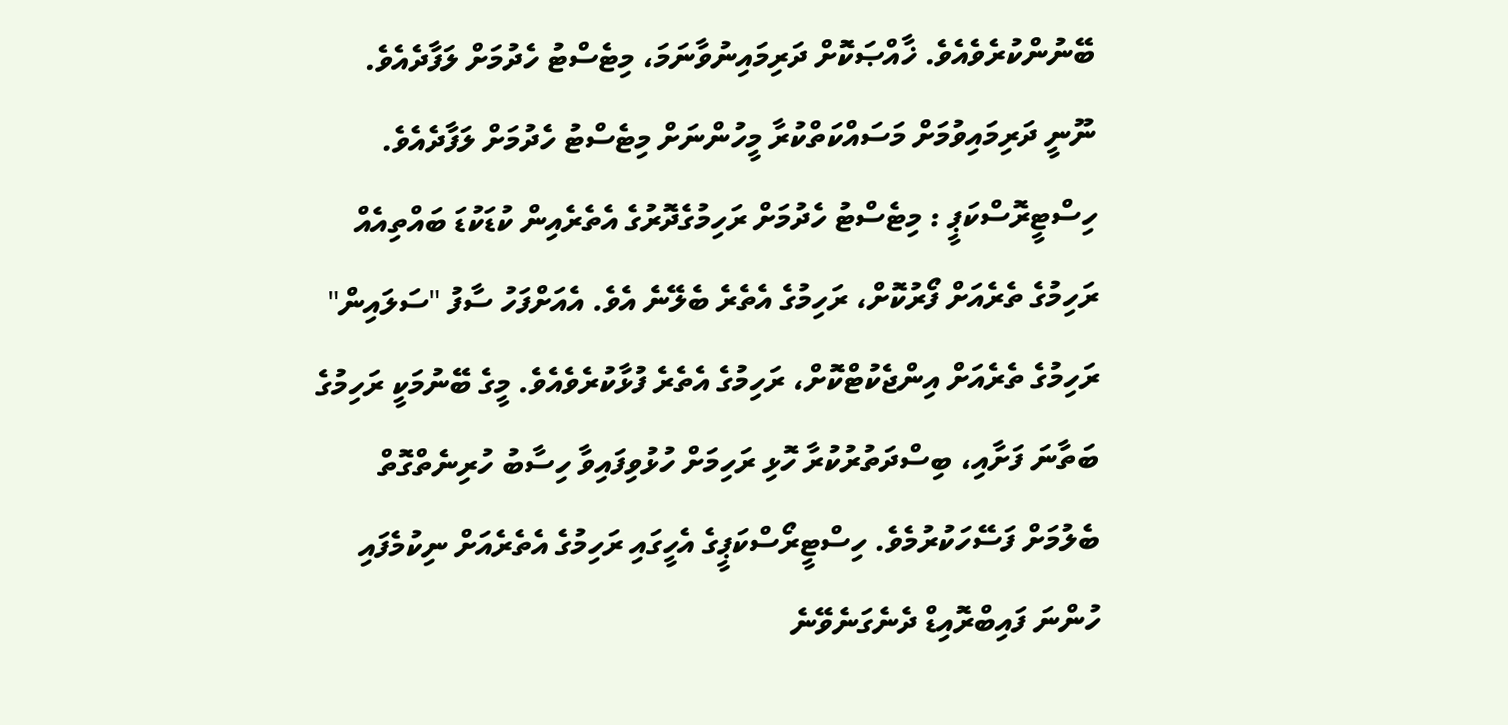ބޭނުންކުރެވެއެވެ. ޚާއްޞަކޮށް ދަރިމައިނުވާނަމަ، މިޓެސްޓު ހެދުމަށް ލަފާދެއެވެ. ނޫނީ ދަރިމައިވުމަށް މަސައްކަތްކުރާ މީހުންނަށް މިޓެސްޓު ހެދުމަށް ލަފާދެއެވެ.
ހިސްޓީރޮސްކަޕީ : މިޓެސްޓު ހެދުމަށް ރަހިމުގެދޮރުގެ އެތެރެއިން ކުޑަކުޑަ ބައްތިއެއް ރަހިމުގެ ތެރެއަށް ފޯރުކޮށް، ރަހިމުގެ އެތެރެ ބެލޭނެ އެވެ. އެއަށްފަހު ސާފު "ސަލައިން" ރަހިމުގެ ތެރެއަށް އިންޖެކުޓްކޮށް، ރަހިމުގެ އެތެރެ ފުޅާކުރެވެއެވެ. މީގެ ބޭނުމަކީ ރަހިމުގެ ބަތާނަ ފަށާއި، ބިސްދަތުރުކުރާ ހޮޅި ރަހިމަށް ހުޅުވިފައިވާ ހިސާބު ހުރިނެތްގޮތް ބެލުމަށް ފަސޭހަކުރުމެވެ. ހިސްޓީރޯސްކަޕީގެ އެހީގައި ރަހިމުގެ އެތެރެއަށް ނިކުމެފައި ހުންނަ ފައިބްރޮއިޑް ދެނެގަނެވޭނެ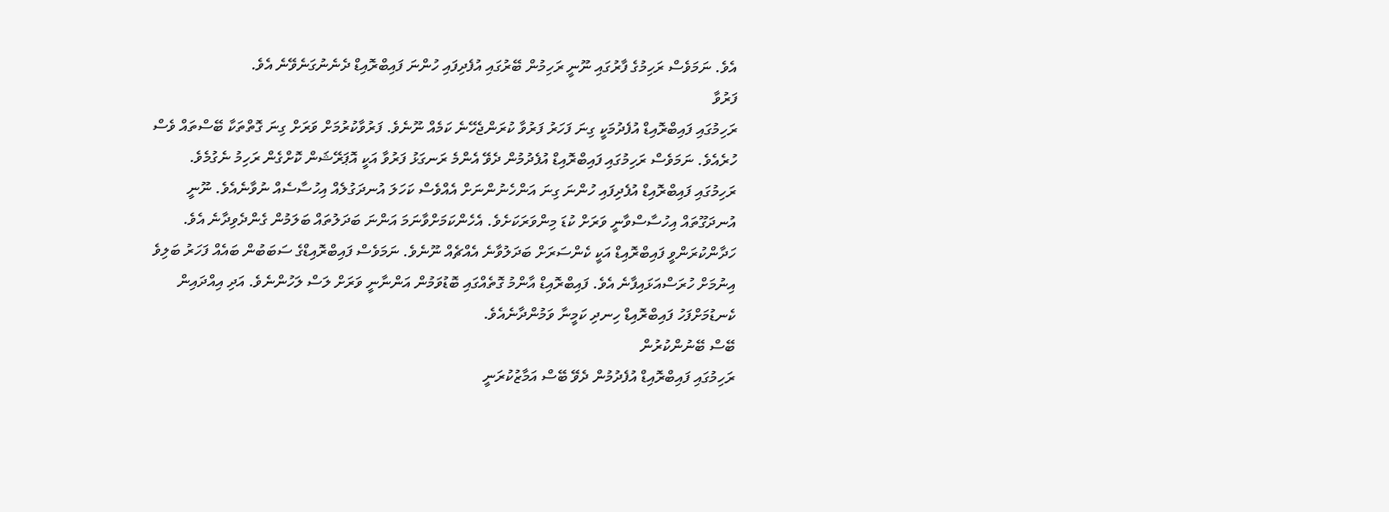އެވެ. ނަމަވެސް ރަހިމުގެ ފާރުގައި ނޫނީ ރަހިމުން ބޭރުގައި އުފެދިފައި ހުންނަ ފައިބްރޮއިޑް ދެނެނުގަނެވޭނެ އެވެ.
ފަރުވާ
ރަހިމުގައި ފައިބްރޮއިޑް އުފެދުމަކީ ގިނަ ފަހަރު ފަރުވާ ކުރަންޖެހޭނެ ކަމެއް ނޫނެވެ. ފަރުވާކުރުމަށް ވަރަށް ގިނަ ގޮތްތަކާ ބޭސްތައް ވެސް ހުރެއެވެ. ނަމަވެސް ރަހިމުގައި ފައިބްރޮއިޑް އުފެދުމުން ދެވޭ އެންމެ ރަނގަޅު ފަރުވާ އަކީ އޮޕަރޭޝަން ކޮށްގެން ރަހިމު ނެގުމެވެ.
ރަހިމުގައި ފައިބްރޮއިޑް އުފެދިފައި ހުންނަ ގިނަ އަންހެނުންނަށް އެއްވެސް ކަހަލަ އުނދަގުލެއް އިހުސާސެއް ނުވާނެއެވެ. ނޫނީ އުނދަގޫތައް އިހުސާސްވާނީ ވަރަށް ކުޑަ މިންވަރަކަށެވެ. އެހެންކަމަށްވާނަމަ އަންނަ ބަދަލުތައް ބަލަމުން ގެންދެވިދާނެ އެވެ. ހަދާންކުރަންވީ ފައިބްރޮއިޑް އަކީ ކެންސަރަށް ބަދަލުވާނެ އެއްޗެއް ނޫނެވެ. ނަމަވެސް ފައިބްރޮއިޑްގެ ސަބަބުން ބައެއް ފަހަރު ބަލިވެ އިނުމަށް ހުރަސްއަޅައިފާނެ އެވެ. ފައިބްރޮއިޑް އާންމު ގޮތެއްގައި ބޮޑުވަމުން އަންނާނީ ވަރަށް ލަސް ލަހުންނެވެ. އަދި އިއްދައިން ކެނޑުމަށްފަހު ފައިބްރޮއިޑް ހިނދި ކަމީނާ ވަމުންދާނެއެވެ.
ބޭސް ބޭނުންކުރުން
ރަހިމުގައި ފައިބްރޮއިޑް އުފެދުމުން ދެވޭ ބޭސް އަމާޒުކުރަނީ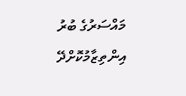މައްސަރުގެ ބުރު އިންތިޒާމުކޮށްދޭ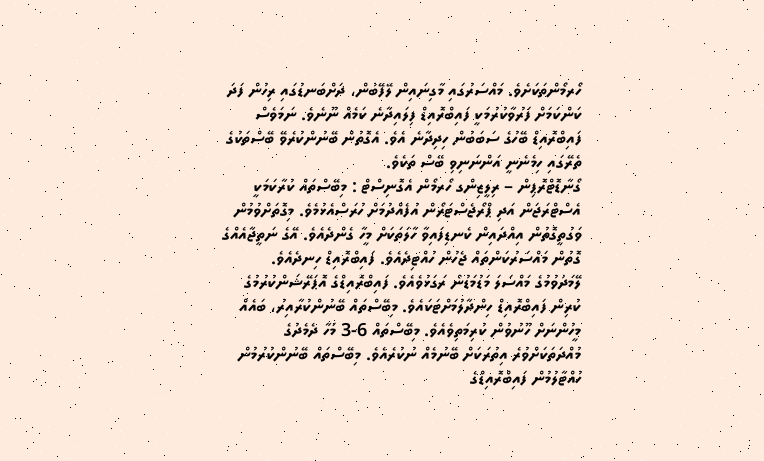ހޯރމޯންތަކަށެވެ. މައްސަރުގައި މާގިނައިން ލޭފޭބުން، ދަށްބަނޑުގައި ރިހުން ފަދަ ކަންކަމަށް ފަރުވާކުރުމަކީ ފައިބްރޮއިޑް ފިލައިދާނެ ކަމެއް ނޫނެވެ. ނަމަވެސް ފައިބްރޮއިޑް ބޭހުގެ ސަބަބުން ހިދިދާނެ އެވެ. އެގޮތުން ބޭނުންކުރެވޭ ބޭސްތަކުގެ ތެރޭގައި ހިމެނެނީ އަންނަނިވި ބޭސް ތަކެވެ.
ގޯނާޑޮޓްރޮޕިން – ރިލީޒިންގ ހޯރމޯން އެގޮނިސްޓް : މިބޭސްތައް ކުރާކަމަކީ އެސްޓްރަޖަން އަދި ޕްރޯޖެސްޓަރޯން އުފެއްދުމަށް ހުރަސްއެޅުމެވެ. މިގޮތަށްވުމުން ވަގުތީގޮތުން އިއްދައިން ކެނޑިފައިވާ ހާލަތަކަށް މީހާ ގެންދެއެވެ. އޭގެ ނަތީޖާއެއްގެ ގޮތުން މައްސަރުކަންތައް ޖެހުން ހުއްޓިދެއެވެ. ފައިބްރޮއިޑް ހިނދެއެވެ. ލޭމަދުވުމުގެ މައްސަލަ މަޑުމަޑުން ރަގަޅުވެއެވެ. ފައިބްރޮއިޑްގެ އޮޕަރޭޝަންކުރުމުގެ ކުރިން ފައިބްރޮއިޑް ހިންދާލުމަށްޓަކައެވެ. މިބޭސްތައް ބޭނުންކުރާއިރު، ބައެއް މީހުންނަށް ހޫނުވުން ކުރިމަތިވެއެވެ. މިބޭސްތައް 6-3 މަހާ ދެމެދުގެ މުއްދަތަކަށްވުރެ އިތުރަކަށް ބޭނުމެއް ނުކުރެއެވެ. މިބޭސްތައް ބޭނުންކުރުމުން ހުއްޓާލުމުން ފައިބްރޮއިޑްގެ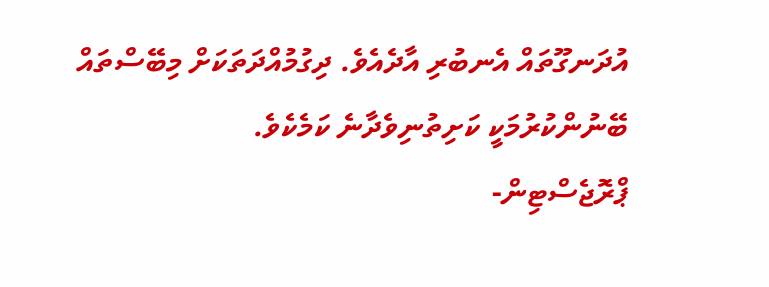އުދަނގޫތައް އެނބުރި އާދެއެވެ. ދިގުމުއްދަތަކަށް މިބޭސްތައް ބޭނުންކުރުމަކީ ކަށިތުނިވެދާނެ ކަމެކެވެ.
ޕްރޮޖެސްޓިން-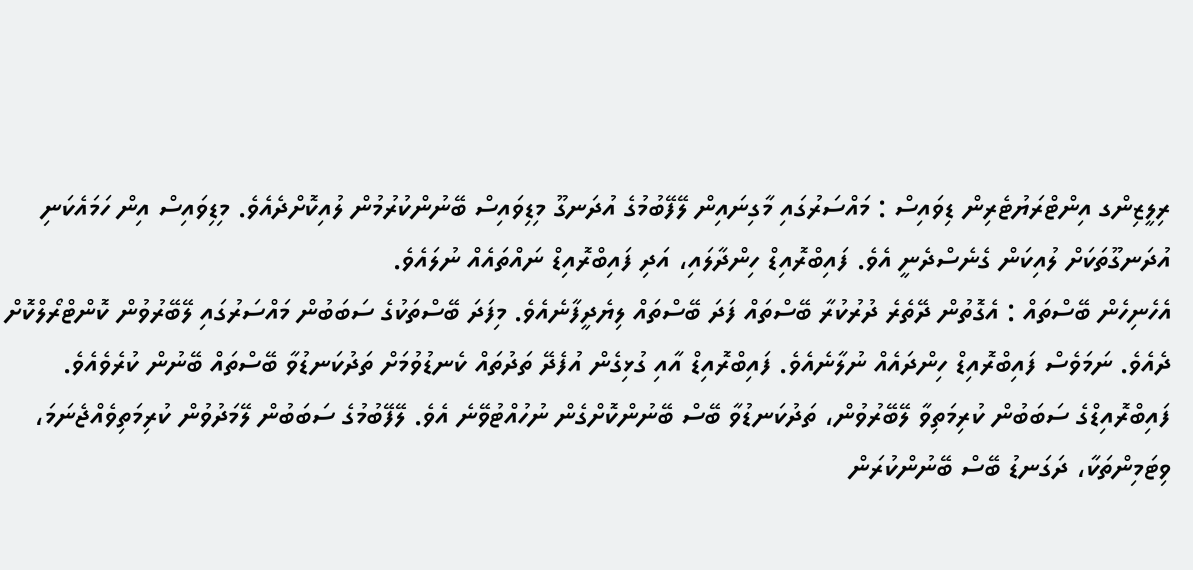ރިލީޒިންގ އިންޓްރަޔުޓެރިން ޑިވައިސް : މައްސަރުގައި މާގިނައިން ލޭފޭބުމުގެ އުދަނގޫ މިޑިވައިސް ބޭނުންކުރުމުން ލުއިކޮށްދެއެވެ. މިޑިވައިސް އިން ހަމައެކަނި އުދަނގޫތަކަށް ލުއިކަން ގެނެސްދެނީ އެވެ. ފައިބްރޮއިޑް ހިންދާލައި، އަދި ފައިބްރޮއިޑް ނައްތައެއް ނުލައެވެ.
އެހެނިހެން ބޭސްތައް : އެގޮތުން ދޭތެރެ ދުރުކުރާ ބޭސްތައް ފަދަ ބޭސްތައް ލިޔެދީފާނެއެވެ. މިފަދަ ބޭސްތަކުގެ ސަބަބުން މައްސަރުގައި ލޭބޭރުވުން ކޮންޓްރޯލްކޮށް ދެއެވެ. ނަމަވެސް ފައިބްރޮއިޑް ހިންދައެއް ނުލާނެއެވެ. ފައިބްރޮއިޑް އާއި ގުޅިގެން އުފެދޭ ތަދުތައް ކެނޑުވުމަށް ތަދުކަނޑުވާ ބޭސްތައް ބޭނުން ކުރެވެއެވެ. ފައިބްރޮއިޑްގެ ސަބަބުން ކުރިމަތިވާ ލޭބޭރުވުން، ތަދުކަނޑުވާ ބޭސް ބޭނުންކޮށްގެން ނުހުއްޓުވޭނެ އެވެ. ލޭފޭބުމުގެ ސަބަބުން ލޭމަދުވުން ކުރިމަތިވެއްޖެނަމަ، ވިޓަމިންތަކާ، ދަގަނޑު ބޭސް ބޭނުންކުރަން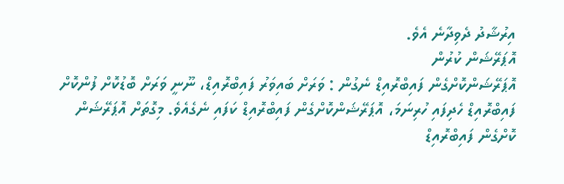އިރުޝާދު ދެވިދާނެ އެވެ.
އޮޕަރޭޝަން ކުރުން
އޮޕަރޭޝަންކޮށްގެން ފައިބްރޮއިޑް ނެގުން : ވަރަށް ބައިވަރު ފައިބްރޮއިޑް، ނޫނީ ވަރަށް ބޮޑުކޮށް ފުންކޮށް ފައިބްރޮއިޑް ހެދިފައި ހުރިނަމަ، އޮޕަރޭޝަންކޮށްގެން ފައިބްރޮއިޑް ކަފައި ނެގެއެވެ. މިގޮތަށް އޮޕަރޭޝަން ކޮށްގެން ފައިބްރޮއިޑް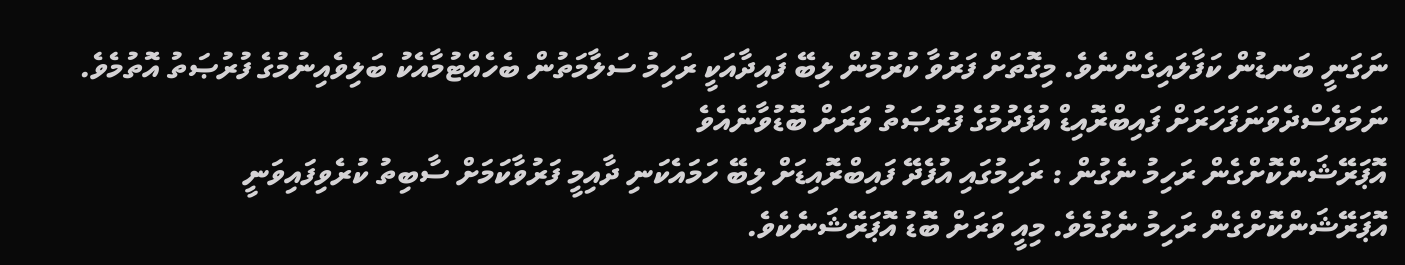ނަގަނީ ބަނޑުން ކަފާލައިގެންނެވެ. މިގޮތަށް ފަރުވާ ކުރުމުން ލިބޭ ފައިދާއަކީ ރަހިމު ސަލާމަތުން ބެހެއްޓުމާއެކު ބަލިވެއިނުމުގެ ފުރުޞަތު އޮތުމެވެ. ނަމަވެސްދެވަނަފަހަރަށް ފައިބްރޮއިޑް އުފެދުމުގެ ފުރުޞަތު ވަރަށް ބޮޑުވާނެއެވެ
އޮޕަރޭޝަންކޮށްގެން ރަހިމު ނެގުން : ރަހިމުގައި އުފެދޭ ފައިބްރޮއިޑަށް ލިބޭ ހަމައެކަނި ދާއިމީ ފަރުވާކަމަށް ސާބިތު ކުރެވިފައިވަނީ އޮޕަރޭޝަންކޮށްގެން ރަހިމު ނެގުމެވެ. މިއީ ވަރަށް ބޮޑު އޮޕަރޭޝަނެކެވެ.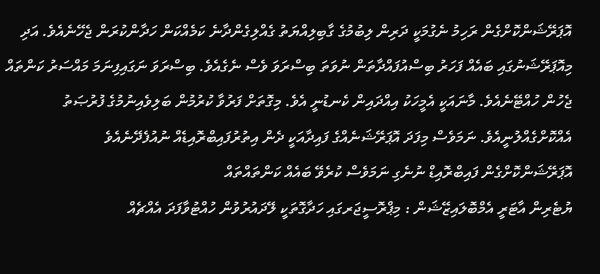އޮޕަރޭޝަންކޮށްގެން ރަހިމު ނެގުމަކީ ދަރިން ލިބުމުގެ ގާބިލިއްޔަތު ގެއްލިގެންދާނެ ކަމެއްކަން ހަދާންކުރަން ޖެހޭނެއެވެ. އަދި މިއޮޕަރޭޝަނުގައި ބައެއް ފަހަރު ބިސްއުފައްދާތަން ނުވަތަ ބިސްރަވަ ވެސް ނެގެއެވެ. ބިސްރަވަ ނަގައިފިނަމަ މައްސަރު ކަންތައް ޖެހުން ހުއްޓޭނެއެވެ. މާނައަކީ އެމީހަކު އިއްދައިން ކެނޑުނީ އެވެ. މިގޮތަށް ފަރުވާ ކުރުމުން ބަލިވެއިނުމުގެ ފުރުޞަތު އެއްކޮށްގެއްލުނީއެވެ. ނަމަވެސް މިފަދަ އޮޕަރޭޝަނެއްގެ ފައިދާއަކީ ދެން އިތުރުފައިބްރޮއިޑެއް ނުއުފެދޭނެއެވެ
އޮޕަރޭޝަންކޮށްގެން ފައިބްރޮއިޑް ނުނެގި ނަމަވެސް ކުރެވޭ ބައެއް ކަންތައްތައް
ޔުޓެރިން އާޓަރީ އެމްބޮލައިޒޭޝަން : މިޕްރޮސީޖަރގައި ހަދާގޮތަކީ ލޭދައުރުވުން ހުއްޓުވާފަދަ އެއްޗެއް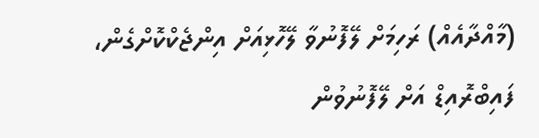(މާއްދާއެއް) ރަހިމަށް ލޭފޮނުވާ ލޭހޮޅިއަށް އިންޖެކްކޮށްގެން، ފައިބްރޮއިޑް އަށް ލޭފޮނުވުން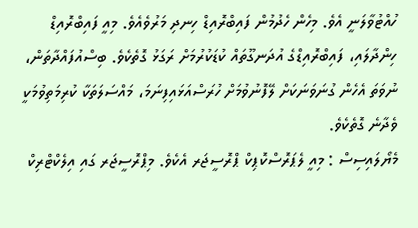ހުއްޓުވާލަނީ އެވެ. މިހެން ހެދުމުން ފައިބްރޮއިޑް ހިނދި މަރުވެއެވެ. މިއީ ފައިބްރޮއިޑް ހިންދާލައި، ފައިބްރޮއިޑްގެ އުދަނގޫތައް ކުޑަކުރުމަށް ރަގަޅު ގޮތެކެވެ. ބިސްއުފައްދާތަން، ނުވަތަ އެހެން ގުނަވަނަކަށް ލޭފޮނުވުމަށް ހުރަސްއަޅައިފިނަމަ، މައްސަލަތަކާ ކުރިމަތިވުމަކީ ވެދާނެ ގޮތެކެވެ.
މެޔޯލައިސިސް : މިއީ ލެޕަރޮސްކޮޕިކް ޕްރޮސީޖަރ އެކެވެ. މިޕްރޮސީޖަރ ގައި އިލެކްޓްރިކް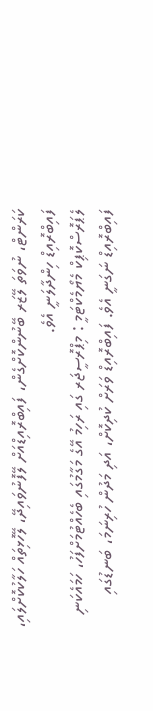ކަރަންޓް، ނުވަތަ ލޭޒަރ ބޭނުންކޮށްގެން، ފައިބްރޮއިޑްއަށް ލޭފޮނުވައިދޭ، ލޭހޮޅިތައް ހަލާކުކޮށްލައި، ފައިބްރޮއިޑް ހިންދާލަނީ އެވެ.
ލެޕަރޮސްކޮޕިކް މެޔޯމެކްޓަމީ : މިޕްރޮސީޖަރ ގައި ރަހިމު އޭގެ މަގާމުގައި ބެހެއްޓުމަށްފަހު، ހަމައެކަނި ފައިބްރޮއިޑް ނަގަނީ އެވެ. ފައިބްރޮއިޑް ވަރަށް ކުދިކޮށް، އަދި މަދުން ހުރިނަމަ، ބަނޑުގައި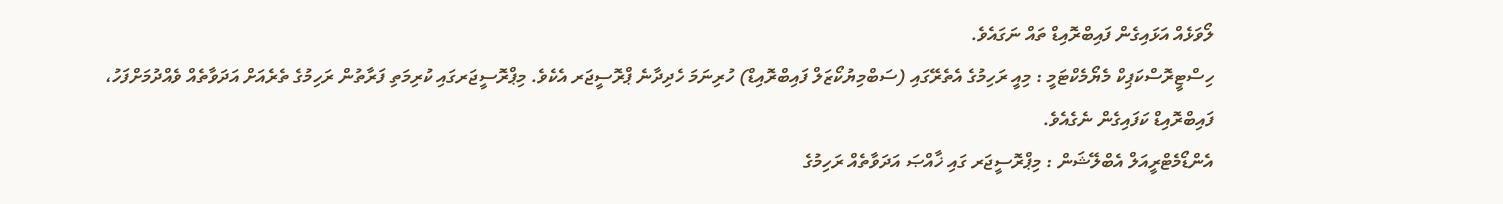ލޯވަޅެއް އަޅައިގެން ފައިބްރޮއިޑް ތައް ނަގައެވެ.
ހިސްޓީރޮސްކަޕިކް މެޔޯމެކްޓަމީ : މިއީ ރަހިމުގެ އެތެރޭގައި (ސަބްމިޔުކޯޒަލް ފައިބްރޮއިޑް) ހުރިނަމަ ހެދިދާނެ ޕްރޮސީޖަރ އެކެވެ. މިޕްރޮސީޖަރގައި ކުރިމަތި ފަރާތުން ރަހިމުގެ ތެރެއަށް އަދަވާތެއް ވެއްދުމަށްފަހު، ފައިބްރޮއިޑް ކަފައިގެން ނެގެއެވެ.
އެންޑޯމެޓްރީއަލް އެބްލޭޝަން : މިޕްރޮސީޖަރ ގައި ޚާއްޞަ އަދަވާތެއް ރަހިމުގެ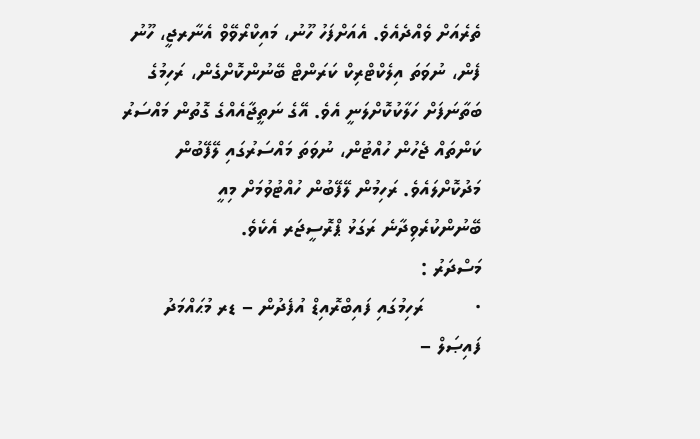ތެރެއަށް ވެއްދެއެވެ. އެއަށްފަހު ހޫނު، މައިކްރޯވޭވް އެނާރޖީ، ހޫނު ފެން، ނުވަތަ އިލެކްޓްރިކް ކަރަންޓް ބޭނުންކޮށްގެން، ރަހިމުގެ ބަތާނަފަށް ހަލާކުކޮށްލަނީ އެވެ. އޭގެ ނަތީޖާއެއްގެ ގޮތުން މައްސަރު ކަންތައް ޖެހުން ހުއްޓުން، ނުވަތަ މައްސަރުގައި ލޭފޭބުން މަދުކޮށްލައެވެ. ރަހިމުން ލޭފޭބުން ހުއްޓުވުމަށް މިއީ ބޭނުންކުރެވިދާނެ ރަގަޅު ޕްރޮސީޖަރ އެކެވެ.
މަސްދަރު :
·         ރަހިމުގައި ފައިބްރޮއިޑް އުފެދުން – ޑރ މުޙައްމަދު ފައިޞަލް –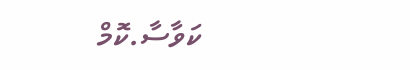ކަވާސާ.ކޮމް